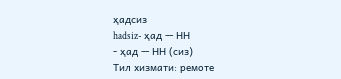ҳадсиз
hadsiz- ҳад — НН
- ҳад — НН (сиз)
Тил хизмати: ремоте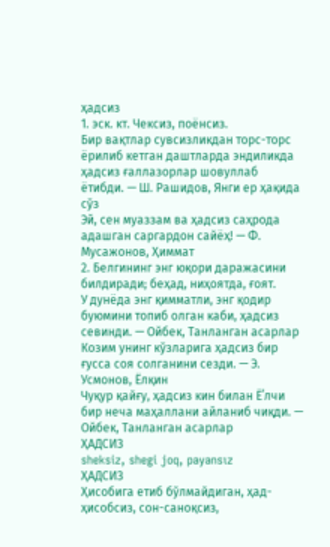ҳадсиз
1. эск. кт. Чексиз, поёнсиз.
Бир вақтлар сувсизликдан торс-торс ёрилиб кетган даштларда эндиликда ҳадсиз ғаллазорлар шовуллаб ётибди. — Ш. Рашидов, Янги ер ҳақида сўз
Эй, сен муаззам ва ҳадсиз саҳрода адашган саргардон сайёҳ! — Ф. Мусажонов, Ҳиммат
2. Белгининг энг юқори даражасини билдиради; беҳад, ниҳоятда, ғоят.
У дунёда энг қимматли, энг қодир буюмини топиб олган каби, ҳадсиз севинди. — Ойбек, Танланган асарлар
Козим унинг кўзларига ҳадсиз бир ғусса соя солганини сезди. — Э. Усмонов, Ёлқин
Чуқур қайғу, ҳадсиз кин билан Ёʻлчи бир неча маҳаллани айланиб чиқди. — Ойбек, Танланган асарлар
ҲАДСИЗ
sheksiz, shegi joq, payansız
ҲАДСИЗ
Ҳисобига етиб бўлмайдиган, ҳад-ҳисобсиз, сон-саноқсиз,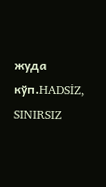жуда кўп.HADSİZ, SINIRSIZ